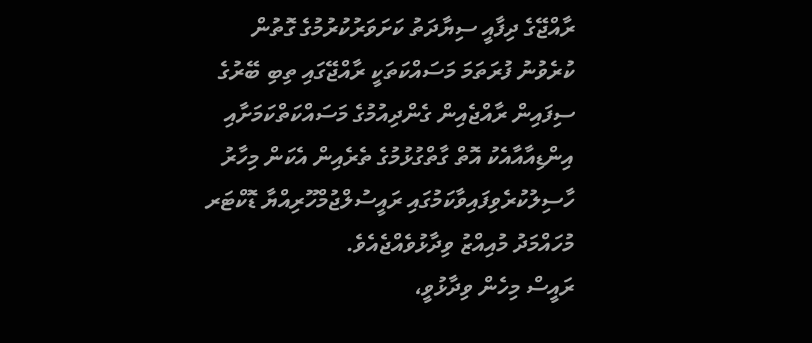ރާއްޖޭގެ ދިފާއީ ސިޔާދަތު ކަށަވަރުކުރުމުގެ ގޮތުން ކުރެވުނު ފުރަތަމަ މަސައްކަތަކީ ރާއްޖޭގައި ތިބި ބޭރުގެ ސިފައިން ރާއްޖެއިން ގެންދިއުމުގެ މަސައްކަތްކަމަށާއި އިންޑިއާއާއެކު އޮތް ގާތްގުޅުމުގެ ތެރެއިން އެކަން މިހާރު ހާސިލުކުރެވިފައިވާކަމުގައި ރައީސުލްޖުމްހޫރިއްޔާ ޑޮކްޓަރ މުހައްމަދު މުއިއްޒު ވިދާޅުވެއްޖެއެވެ.
ރައީސް މިހެން ވިދާޅުވީ،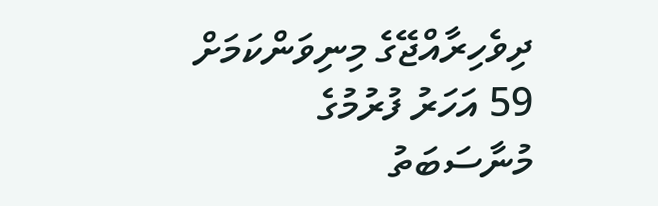ދިވެހިރާއްޖޭގެ މިނިވަންކަމަށް 59 އަހަރު ފުރުމުގެ މުނާސަބަތު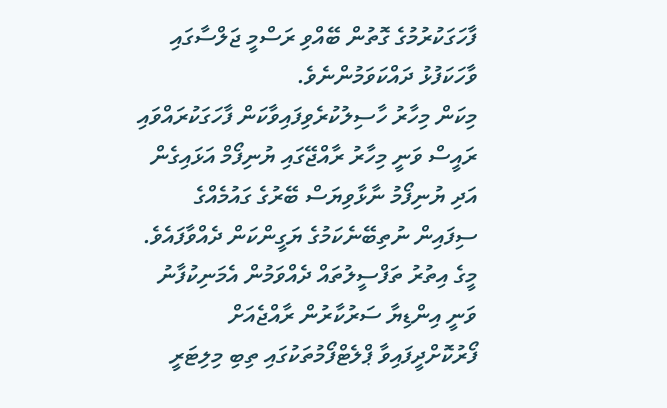ފާހަގަކުރުމުގެ ގޮތުން ބޭއްވި ރަސްމީ ޖަލްސާގައި ވާހަކަފުޅު ދައްކަވަމުންނެވެ.
މިކަން މިހާރު ހާސިލުކުރެވިފައިވާކަން ފާހަގަކުރައްވައި ރައީސް ވަނީ މިހާރު ރާއްޖޭގައި ޔުނިފޯމް އަޅައިގެން އަދި ޔުނިފޯމު ނާޅާވިޔަސް ބޭރުގެ ގައުމެއްގެ ސިފައިން ނުތިބޭނެކަމުގެ ޔަގީންކަން ދެއްވާފައެވެ.
މީގެ އިތުރު ތަފްސީލުތައް ދެއްވަމުން އެމަނިކުފާނު ވަނީ އިންޑިޔާ ސަރުކާރުން ރާއްޖެއަށް ފޯރުކޮށްދީފައިވާ ޕްލެޓްފޯމުތަކުގައި ތިބި މިލިޓަރީ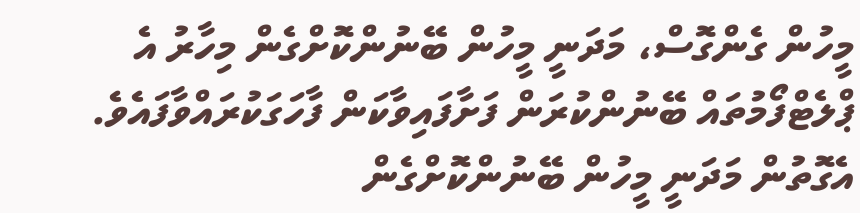މީހުން ގެންގޮސް، މަދަނީ މީހުން ބޭނުންކޮށްގެން މިހާރު އެ ޕްލެޓްފޯމުތައް ބޭނުންކުރަން ފަށާފައިވާކަން ފާހަގަކުރައްވާފައެވެ. އެގޮތުން މަދަނީ މީހުން ބޭނުންކޮށްގެން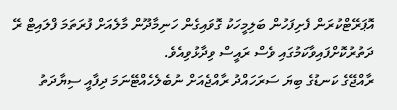އޮޕަރޭޓްކުރަން ފެށިފަހުން ބަލިމީހަކު ގޮވައިގެން ހަނިމާދޫން މާލެއަށް ފުރަތަމަ ފްލައިޓް ރޭ ދަތުރުކޮށްފައިވާކަމުގައި ވެސް ރައީސް ވިދާޅުވިއެވެ.
ރާއްޖޭގެ ކަނޑުގެ ބިޔަ ސަރަހައްދު ރާއްޖެއަށް ނުބެލެހެއްޓޭނަމަ ދިފާއީ ސިޔާދަތު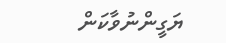ޔަގީންނުވާކަން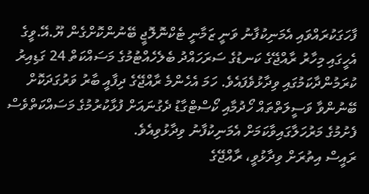ފާހަގަކުރައްވައި އެމަނިކުފާނު ވަނީ ޒަމާނީ ޓެކްނޮލޮޖީ ބޭނުންކޮށްގެން ޔޫ.އޭ.ވީގެ އެހީގައި މިހާރު ރާއްޖޭގެ ކަނޑުގެ ސަރަހައްދު ބެލެހެއްޓުމުގެ މަސައްކަތް 24 ގަޑިއިރު ކުރަމުންދާކަމުގައި ވިދާޅުވެފައެވެ. ހަމަ އެހެންމެ ރާއްޖޭގެ ދިފާއީ ބާރު ވަރުގަދަކޮށް ބޭނުންވާ ވަސީލަތްތައް ހޯދުމާއި ކޯސްޓްގާޑު ދެގުނައަށް ފުޅާކުރުމުގެ މަސައްކަތްވެސް ފެށުމުގެ މަރުހަލާގައިވާކަމަށް އެމަނިކުފާނު ވިދާޅުވިއެވެ.
ރައީސް އިތުރަށް ވިދާޅުވީ، ރާއްޖޭގެ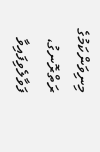މިނިވަންކަމުގެ ރަތްރޮނގު، ފަވާލެވިފައިވާ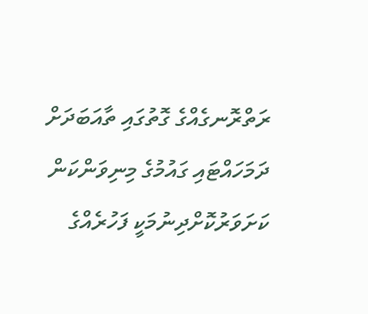ރަތްރޮނގެއްގެ ގޮތުގައި ތާއަބަދަށް ދަމަހައްޓައި ގައުމުގެ މިނިވަންކަން ކަށަވަރުކޮށްދިނުމަކީ ފަހުރެއްގެ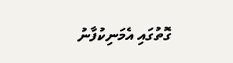ގޮތުގައި އެމަނިކުފާނު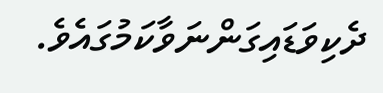ދެކިވަޑައިގަންނަވާކަމުގައެވެ.